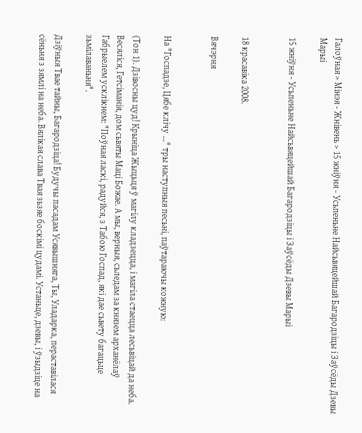Галоўная > Мінэя - Жнівень > 15 жніўня - Усьпеньне Найсьвяцейшай Багародзіцы і Заўсёды Дзевы Марыі

15 жніўня - Усьпеньне Найсьвяцейшай Багародзіцы і Заўсёды Дзевы Марыі


18 красавіка 2008.

Вячэрня


На "Госпадзе, Цябе клічу ..." тры наступныя песьні, паўтараючы кожную:

(Тон 1). Дзівосны цуд! Крыніца Жыцьця ў магілу кладзецца, і магіла стаецца лесьвіцай да неба. Весяліся, Гетсіманія, дом сьвяты Маці Божае. А мы, верныя, сьледам за князем арханёлаў Габрыелем усклікнем: "Поўная ласкі, радуйся, з Табою Госпад, які дае сьвету багацьце зьмілаваньня".

Дзіўныя Твае тайны, Багародзіца! Будучы пасадам Усявышняга, Ты, Уладарка, пераставілася сёньня з зямлі на неба. Вялікая слава Твая зьзяе боскімі цудамі. Устаньце, дзевы, і ўзыдзіце на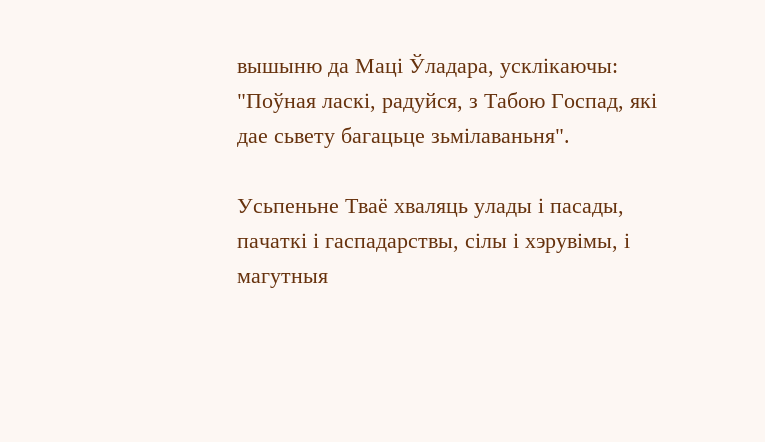вышыню да Маці Ўладара, усклікаючы: "Поўная ласкі, радуйся, з Табою Госпад, які дае сьвету багацьце зьмілаваньня".

Усьпеньне Тваё хваляць улады і пасады, пачаткі і гаспадарствы, сілы і хэрувімы, і магутныя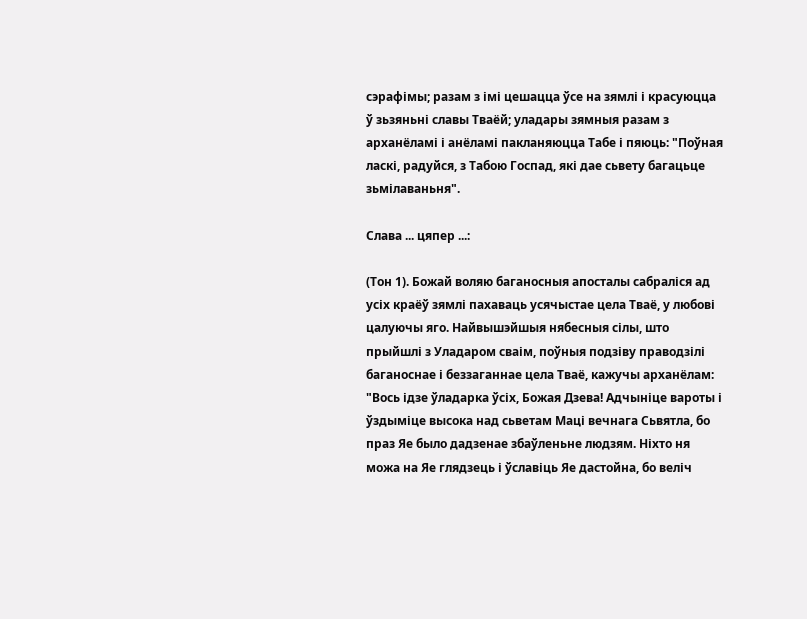сэрафімы; разам з імі цешацца ўсе на зямлі і красуюцца ў зьзяньні славы Тваёй; уладары зямныя разам з арханёламі і анёламі пакланяюцца Табе і пяюць: "Поўная ласкі, радуйся, з Табою Госпад, які дае сьвету багацьце зьмілаваньня".

Слава ... цяпер ...:

(Тон 1). Божай воляю баганосныя апосталы сабраліся ад усіх краёў зямлі пахаваць усячыстае цела Тваё, у любові цалуючы яго. Найвышэйшыя нябесныя сілы, што прыйшлі з Уладаром сваім, поўныя подзіву праводзілі баганоснае і беззаганнае цела Тваё, кажучы арханёлам: "Вось ідзе ўладарка ўсіх, Божая Дзева! Адчыніце вароты і ўздыміце высока над сьветам Маці вечнага Сьвятла, бо праз Яе было дадзенае збаўленьне людзям. Ніхто ня можа на Яе глядзець і ўславіць Яе дастойна, бо веліч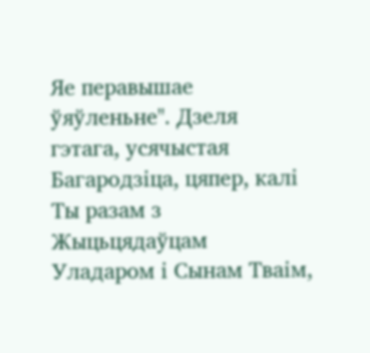Яе перавышае ўяўленьне". Дзеля гэтага, усячыстая Багародзіца, цяпер, калі Ты разам з Жыцьцядаўцам Уладаром і Сынам Тваім,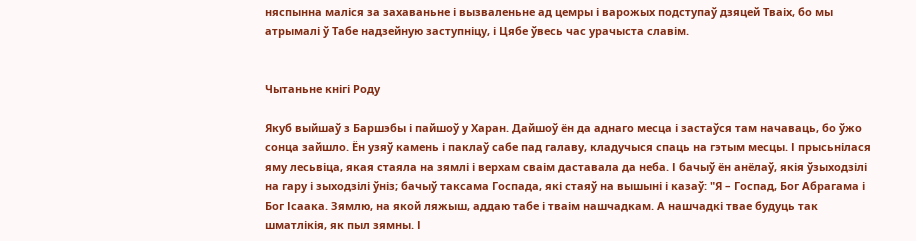няспынна маліся за захаваньне і вызваленьне ад цемры і варожых подступаў дзяцей Тваіх, бо мы атрымалі ў Табе надзейную заступніцу, і Цябе ўвесь час урачыста славім.


Чытаньне кнігі Роду

Якуб выйшаў з Баршэбы і пайшоў у Харан. Дайшоў ён да аднаго месца і застаўся там начаваць, бо ўжо сонца зайшло. Ён узяў камень і паклаў сабе пад галаву, кладучыся спаць на гэтым месцы. І прысьнілася яму лесьвіца, якая стаяла на зямлі і верхам сваім даставала да неба. І бачыў ён анёлаў, якія ўзыходзілі на гару і зыходзілі ўніз; бачыў таксама Госпада, які стаяў на вышыні і казаў: "Я – Госпад, Бог Абрагама і Бог Ісаака. Зямлю, на якой ляжыш, аддаю табе і тваім нашчадкам. А нашчадкі твае будуць так шматлікія, як пыл зямны. І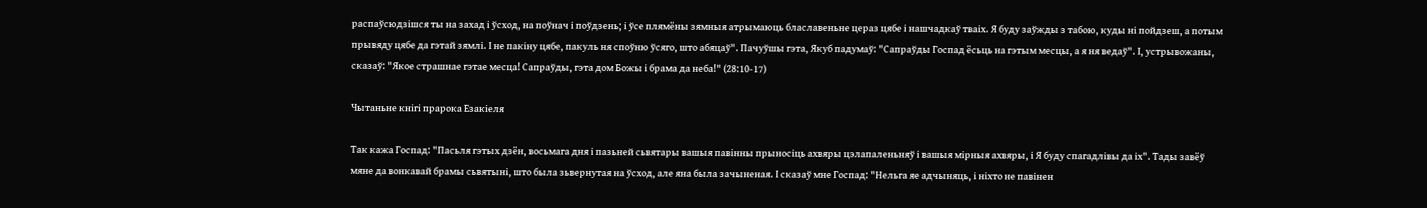распаўсюдзішся ты на захад і ўсход, на поўнач і поўдзень; і ўсе плямёны зямныя атрымаюць блаславеньне цераз цябе і нашчадкаў тваіх. Я буду заўжды з табою, куды ні пойдзеш, а потым прывяду цябе да гэтай зямлі. І не пакіну цябе, пакуль ня споўню ўсяго, што абяцаў". Пачуўшы гэта, Якуб падумаў: "Сапраўды Госпад ёсьць на гэтым месцы, а я ня ведаў". І, устрывожаны, сказаў: "Якое страшнае гэтае месца! Сапраўды, гэта дом Божы і брама да неба!" (28:10-17)

Чытаньне кнігі прарока Езакіеля

Так кажа Госпад: "Пасьля гэтых дзён, восьмага дня і пазьней сьвятары вашыя павінны прыносіць ахвяры цэлапаленьняў і вашыя мірныя ахвяры, і Я буду спагадлівы да іх". Тады завёў мяне да вонкавай брамы сьвятыні, што была зьвернутая на ўсход, але яна была зачыненая. І сказаў мне Госпад: "Нельга яе адчыняць, і ніхто не павінен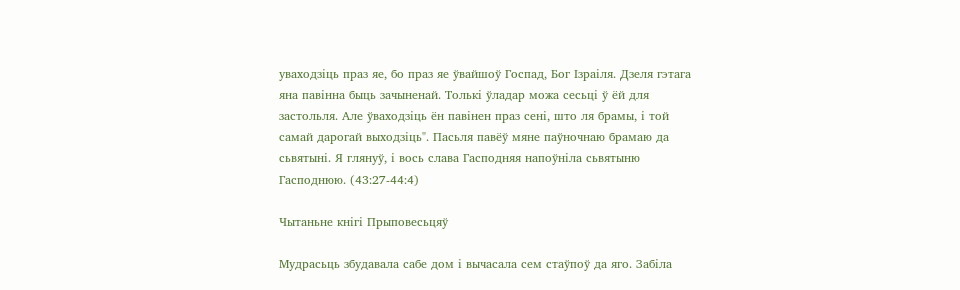уваходзіць праз яе, бо праз яе ўвайшоў Госпад, Бог Ізраіля. Дзеля гэтага яна павінна быць зачыненай. Толькі ўладар можа сесьці ў ёй для застольля. Але ўваходзіць ён павінен праз сені, што ля брамы, і той самай дарогай выходзіць". Пасьля павёў мяне паўночнаю брамаю да сьвятыні. Я глянуў, і вось слава Гасподняя напоўніла сьвятыню Гасподнюю. (43:27-44:4)

Чытаньне кнігі Прыповесьцяў

Мудрасьць збудавала сабе дом і вычасала сем стаўпоў да яго. Забіла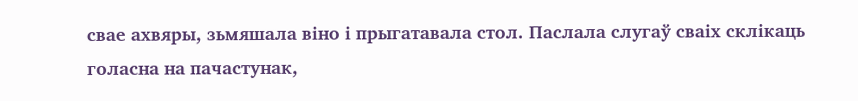свае ахвяры, зьмяшала віно і прыгатавала стол. Паслала слугаў сваіх склікаць голасна на пачастунак,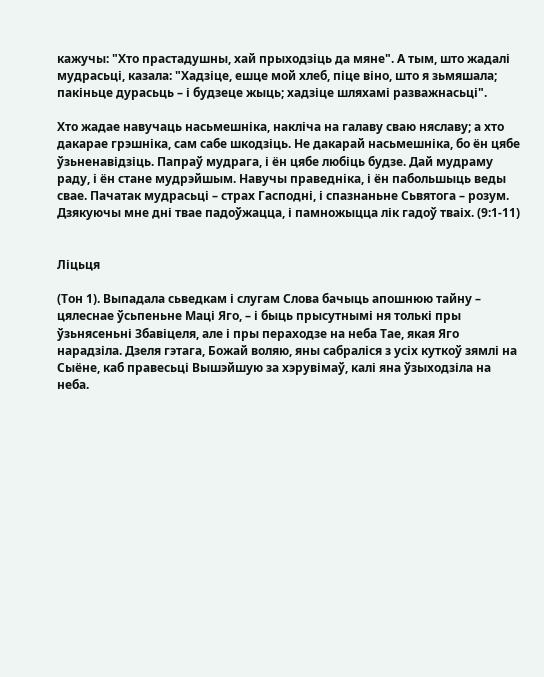кажучы: "Хто прастадушны, хай прыходзіць да мяне". А тым, што жадалі мудрасьці, казала: "Хадзіце, ешце мой хлеб, піце віно, што я зьмяшала; пакіньце дурасьць – і будзеце жыць; хадзіце шляхамі разважнасьці".

Хто жадае навучаць насьмешніка, накліча на галаву сваю няславу; а хто дакарае грэшніка, сам сабе шкодзіць. Не дакарай насьмешніка, бо ён цябе ўзьненавідзіць. Папраў мудрага, і ён цябе любіць будзе. Дай мудраму раду, і ён стане мудрэйшым. Навучы праведніка, і ён пабольшыць веды свае. Пачатак мудрасьці – страх Гасподні, і спазнаньне Сьвятога – розум. Дзякуючы мне дні твае падоўжацца, і памножыцца лік гадоў тваіх. (9:1-11)


Ліцьця

(Тон 1). Выпадала сьведкам і слугам Слова бачыць апошнюю тайну – цялеснае ўсьпеньне Маці Яго, – і быць прысутнымі ня толькі пры ўзьнясеньні Збавіцеля, але і пры пераходзе на неба Тае, якая Яго нарадзіла. Дзеля гэтага, Божай воляю, яны сабраліся з усіх куткоў зямлі на Сыёне, каб правесьці Вышэйшую за хэрувімаў, калі яна ўзыходзіла на неба.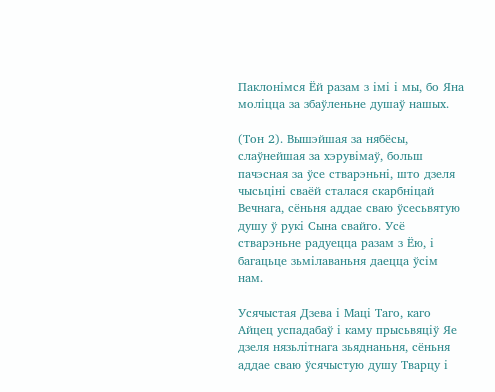Паклонімся Ёй разам з імі і мы, бо Яна моліцца за збаўленьне душаў нашых.

(Тон 2). Вышэйшая за нябёсы, слаўнейшая за хэрувімаў, больш пачэсная за ўсе стварэньні, што дзеля чысьціні сваёй сталася скарбніцай Вечнага, сёньня аддае сваю ўсесьвятую душу ў рукі Сына свайго. Усё стварэньне радуецца разам з Ёю, і багацьце зьмілаваньня даецца ўсім нам.

Усячыстая Дзева і Маці Таго, каго Айцец успадабаў і каму прысьвяціў Яе дзеля нязьлітнага зьяднаньня, сёньня аддае сваю ўсячыстую душу Тварцу і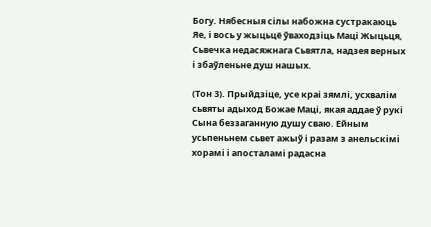Богу. Нябесныя сілы набожна сустракаюць Яе, і вось у жыцьцё ўваходзіць Маці Жыцьця, Сьвечка недасяжнага Сьвятла, надзея верных і збаўленьне душ нашых.

(Тон 3). Прыйдзіце, усе краі зямлі, усхвалім сьвяты адыход Божае Маці, якая аддае ў рукі Сына беззаганную душу сваю. Ейным усьпеньнем сьвет ажыў і разам з анельскімі хорамі і апосталамі радасна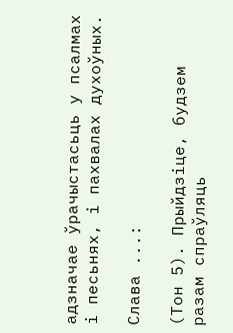адзначае ўрачыстасьць у псалмах і песьнях, і пахвалах духоўных.

Слава ...:

(Тон 5). Прыйдзіце, будзем разам спраўляць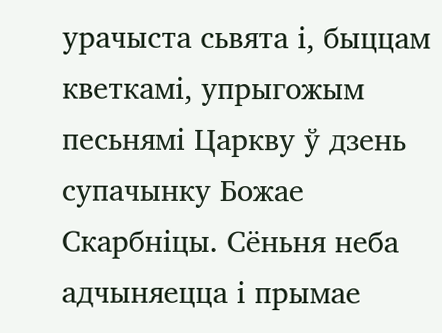урачыста сьвята і, быццам кветкамі, упрыгожым песьнямі Царкву ў дзень супачынку Божае Скарбніцы. Сёньня неба адчыняецца і прымае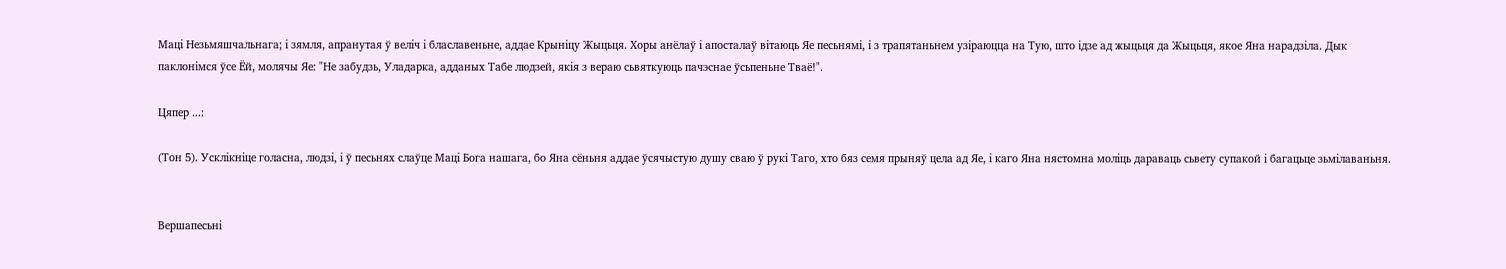Маці Незьмяшчальнага; і зямля, апранутая ў веліч і блаславеньне, аддае Крыніцу Жыцьця. Хоры анёлаў і апосталаў вітаюць Яе песьнямі, і з трапятаньнем узіраюцца на Тую, што ідзе ад жыцьця да Жыцьця, якое Яна нарадзіла. Дык паклонімся ўсе Ёй, молячы Яе: "Не забудзь, Уладарка, адданых Табе людзей, якія з вераю сьвяткуюць пачэснае ўсьпеньне Тваё!".

Цяпер ...:

(Тон 5). Усклікніце голасна, людзі, і ў песьнях слаўце Маці Бога нашага, бо Яна сёньня аддае ўсячыстую душу сваю ў рукі Таго, хто бяз семя прыняў цела ад Яе, і каго Яна нястомна моліць дараваць сьвету супакой і багацьце зьмілаваньня.


Вершапесьні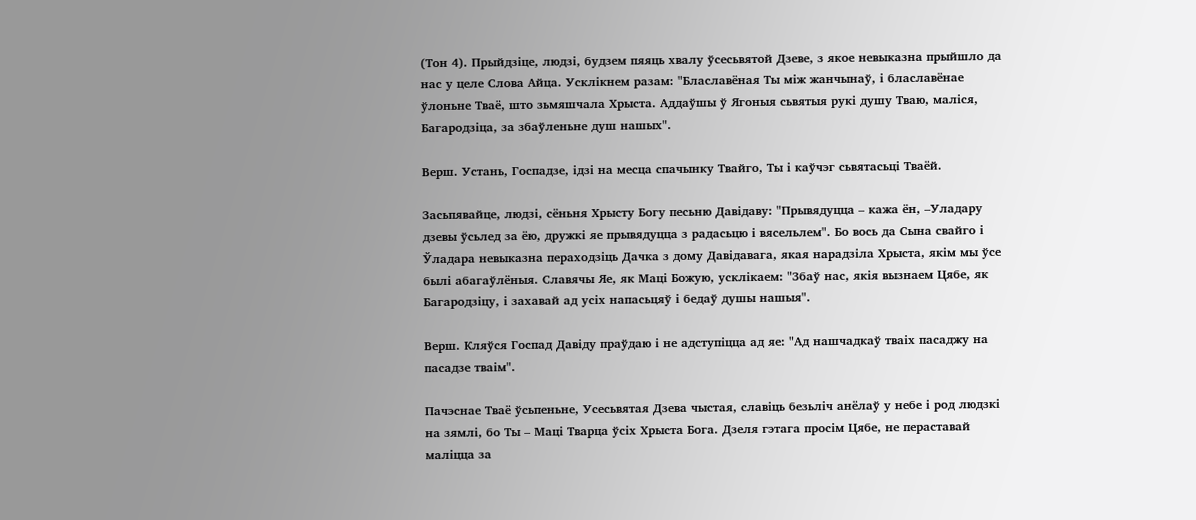(Тон 4). Прыйдзіце, людзі, будзем пяяць хвалу ўсесьвятой Дзеве, з якое невыказна прыйшло да нас у целе Слова Айца. Усклікнем разам: "Блаславёная Ты між жанчынаў, і блаславёнае ўлоньне Тваё, што зьмяшчала Хрыста. Аддаўшы ў Ягоныя сьвятыя рукі душу Тваю, маліся, Багародзіца, за збаўленьне душ нашых".

Верш. Устань, Госпадзе, ідзі на месца спачынку Твайго, Ты і каўчэг сьвятасьці Тваёй.

Засьпявайце, людзі, сёньня Хрысту Богу песьню Давідаву: "Прывядуцца – кажа ён, –Уладару дзевы ўсьлед за ёю, дружкі яе прывядуцца з радасьцю і вясельлем". Бо вось да Сына свайго і Ўладара невыказна пераходзіць Дачка з дому Давідавага, якая нарадзіла Хрыста, якім мы ўсе былі абагаўлёныя. Славячы Яе, як Маці Божую, усклікаем: "Збаў нас, якія вызнаем Цябе, як Багародзіцу, і захавай ад усіх напасьцяў і бедаў душы нашыя".

Верш. Кляўся Госпад Давіду праўдаю і не адступіцца ад яе: "Ад нашчадкаў тваіх пасаджу на пасадзе тваім".

Пачэснае Тваё ўсьпеньне, Усесьвятая Дзева чыстая, славіць безьліч анёлаў у небе і род людзкі на зямлі, бо Ты – Маці Тварца ўсіх Хрыста Бога. Дзеля гэтага просім Цябе, не пераставай маліцца за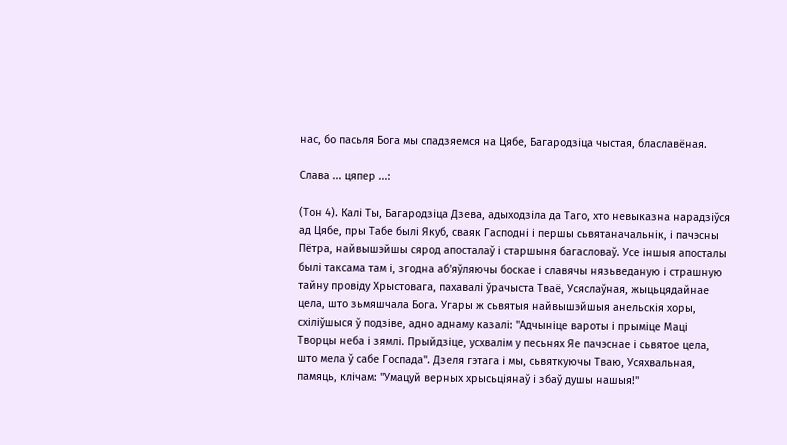нас, бо пасьля Бога мы спадзяемся на Цябе, Багародзіца чыстая, блаславёная.

Слава ... цяпер ...:

(Тон 4). Калі Ты, Багародзіца Дзева, адыходзіла да Таго, хто невыказна нарадзіўся ад Цябе, пры Табе былі Якуб, сваяк Гасподні і першы сьвятаначальнік, і пачэсны Пётра, найвышэйшы сярод апосталаў і старшыня багасловаў. Усе іншыя апосталы былі таксама там і, згодна аб'яўляючы боскае і славячы нязьведаную і страшную тайну провіду Хрыстовага, пахавалі ўрачыста Тваё, Усяслаўная, жыцьцядайнае цела, што зьмяшчала Бога. Угары ж сьвятыя найвышэйшыя анельскія хоры, схіліўшыся ў подзіве, адно аднаму казалі: "Адчыніце вароты і прыміце Маці Творцы неба і зямлі. Прыйдзіце, усхвалім у песьнях Яе пачэснае і сьвятое цела, што мела ў сабе Госпада". Дзеля гэтага і мы, сьвяткуючы Тваю, Усяхвальная, памяць, клічам: "Умацуй верных хрысьціянаў і збаў душы нашыя!"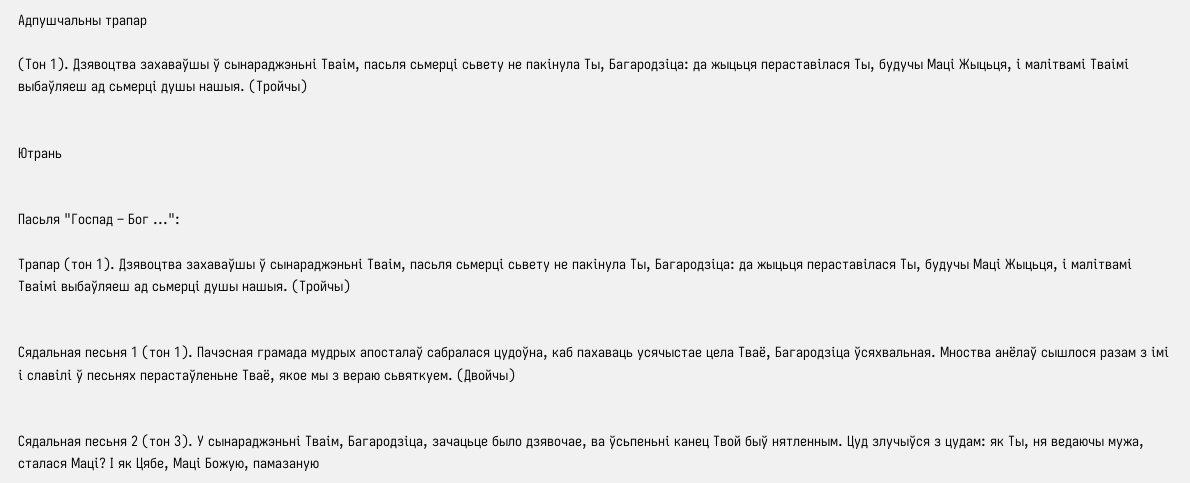Адпушчальны трапар

(Тон 1). Дзявоцтва захаваўшы ў сынараджэньні Тваім, пасьля сьмерці сьвету не пакінула Ты, Багародзіца: да жыцьця пераставілася Ты, будучы Маці Жыцьця, і малітвамі Тваімі выбаўляеш ад сьмерці душы нашыя. (Тройчы)


Ютрань


Пасьля "Госпад – Бог ...":

Трапар (тон 1). Дзявоцтва захаваўшы ў сынараджэньні Тваім, пасьля сьмерці сьвету не пакінула Ты, Багародзіца: да жыцьця пераставілася Ты, будучы Маці Жыцьця, і малітвамі Тваімі выбаўляеш ад сьмерці душы нашыя. (Тройчы)


Сядальная песьня 1 (тон 1). Пачэсная грамада мудрых апосталаў сабралася цудоўна, каб пахаваць усячыстае цела Тваё, Багародзіца ўсяхвальная. Мноства анёлаў сышлося разам з імі і славілі ў песьнях перастаўленьне Тваё, якое мы з вераю сьвяткуем. (Двойчы)


Сядальная песьня 2 (тон 3). У сынараджэньні Тваім, Багародзіца, зачацьце было дзявочае, ва ўсьпеньні канец Твой быў нятленным. Цуд злучыўся з цудам: як Ты, ня ведаючы мужа, сталася Маці? І як Цябе, Маці Божую, памазаную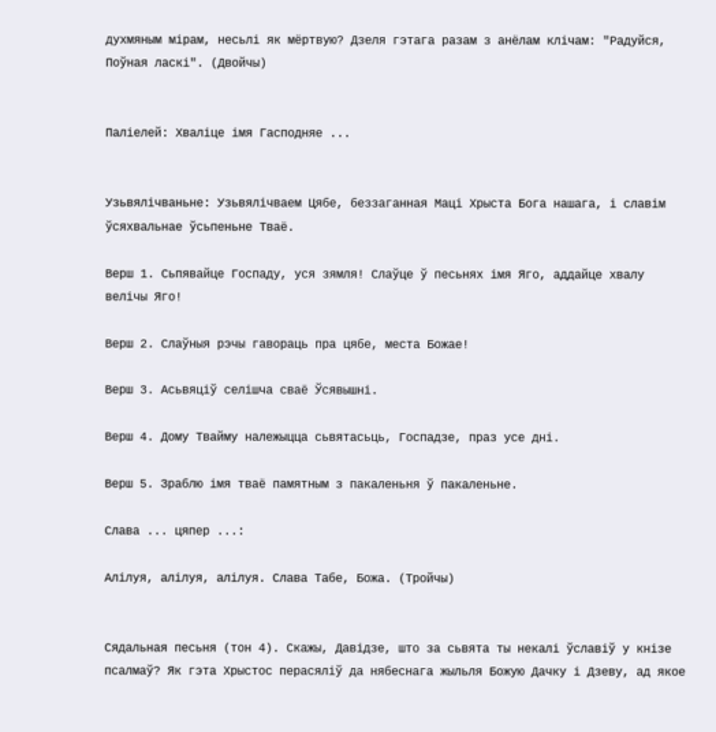духмяным мірам, несьлі як мёртвую? Дзеля гэтага разам з анёлам клічам: "Радуйся, Поўная ласкі". (Двойчы)


Паліелей: Хваліце імя Гасподняе ...


Узьвялічваньне: Узьвялічваем Цябе, беззаганная Маці Хрыста Бога нашага, і славім ўсяхвальнае ўсьпеньне Тваё.

Верш 1. Сьпявайце Госпаду, уся зямля! Слаўце ў песьнях імя Яго, аддайце хвалу велічы Яго!

Верш 2. Слаўныя рэчы гавораць пра цябе, места Божае!

Верш 3. Асьвяціў селішча сваё Ўсявышні.

Верш 4. Дому Твайму належыцца сьвятасьць, Госпадзе, праз усе дні.

Верш 5. Зраблю імя тваё памятным з пакаленьня ў пакаленьне.

Слава ... цяпер ...:

Алілуя, алілуя, алілуя. Слава Табе, Божа. (Тройчы)


Сядальная песьня (тон 4). Скажы, Давідзе, што за сьвята ты некалі ўславіў у кнізе псалмаў? Як гэта Хрыстос перасяліў да нябеснага жыльля Божую Дачку і Дзеву, ад якое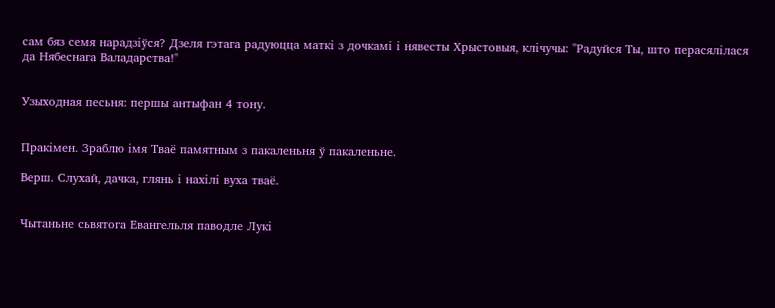сам бяз семя нарадзіўся? Дзеля гэтага радуюцца маткі з дочкамі і нявесты Хрыстовыя, клічучы: "Радуйся Ты, што перасялілася да Нябеснага Валадарства!"


Узыходная песьня: першы антыфан 4 тону.


Пракімен. Зраблю імя Тваё памятным з пакаленьня ў пакаленьне.

Верш. Слухай, дачка, глянь і нахілі вуха тваё.


Чытаньне сьвятога Евангельля паводле Лукі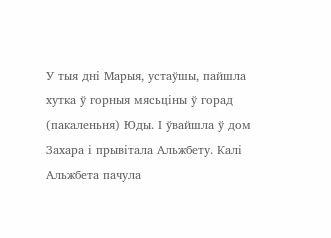У тыя дні Марыя, устаўшы, пайшла хутка ў горныя мясьціны ў горад (пакаленьня) Юды. І ўвайшла ў дом Захара і прывітала Альжбету. Калі Альжбета пачула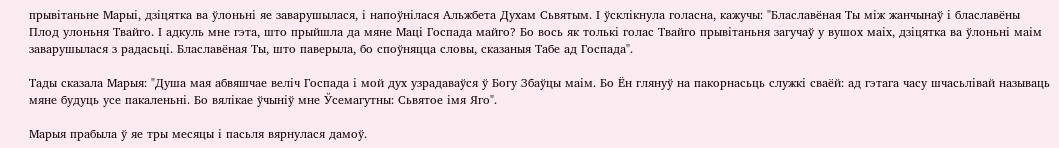прывітаньне Марыі, дзіцятка ва ўлоньні яе заварушылася, і напоўнілася Альжбета Духам Сьвятым. І ўсклікнула голасна, кажучы: "Блаславёная Ты між жанчынаў і блаславёны Плод улоньня Твайго. І адкуль мне гэта, што прыйшла да мяне Маці Госпада майго? Бо вось як толькі голас Твайго прывітаньня загучаў у вушох маіх, дзіцятка ва ўлоньні маім заварушылася з радасьці. Блаславёная Ты, што паверыла, бо споўняцца словы, сказаныя Табе ад Госпада".

Тады сказала Марыя: "Душа мая абвяшчае веліч Госпада і мой дух узрадаваўся ў Богу Збаўцы маім. Бо Ён глянуў на пакорнасьць служкі сваёй: ад гэтага часу шчасьлівай называць мяне будуць усе пакаленьні. Бо вялікае ўчыніў мне Ўсемагутны: Сьвятое імя Яго".

Марыя прабыла ў яе тры месяцы і пасьля вярнулася дамоў.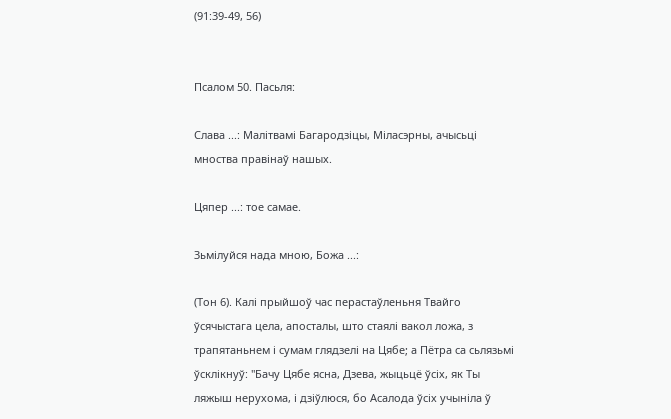(91:39-49, 56)


Псалом 50. Пасьля:

Слава ...: Малітвамі Багародзіцы, Міласэрны, ачысьці мноства правінаў нашых.

Цяпер ...: тое самае.

Зьмілуйся нада мною, Божа ...:

(Тон 6). Калі прыйшоў час перастаўленьня Твайго ўсячыстага цела, апосталы, што стаялі вакол ложа, з трапятаньнем і сумам глядзелі на Цябе; а Пётра са сьлязьмі ўсклікнуў: "Бачу Цябе ясна, Дзева, жыцьцё ўсіх, як Ты ляжыш нерухома, і дзіўлюся, бо Асалода ўсіх учыніла ў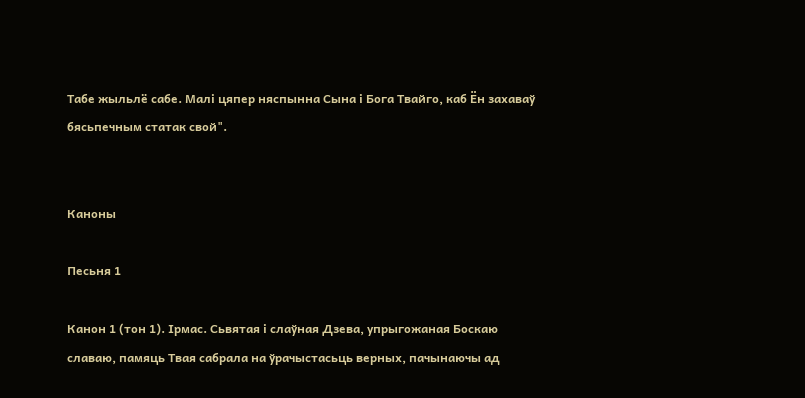Табе жыльлё сабе. Малі цяпер няспынна Сына і Бога Твайго, каб Ён захаваў бясьпечным статак свой".


Каноны

Песьня 1

Канон 1 (тон 1). Ірмас. Сьвятая і слаўная Дзева, упрыгожаная Боскаю славаю, памяць Твая сабрала на ўрачыстасьць верных, пачынаючы ад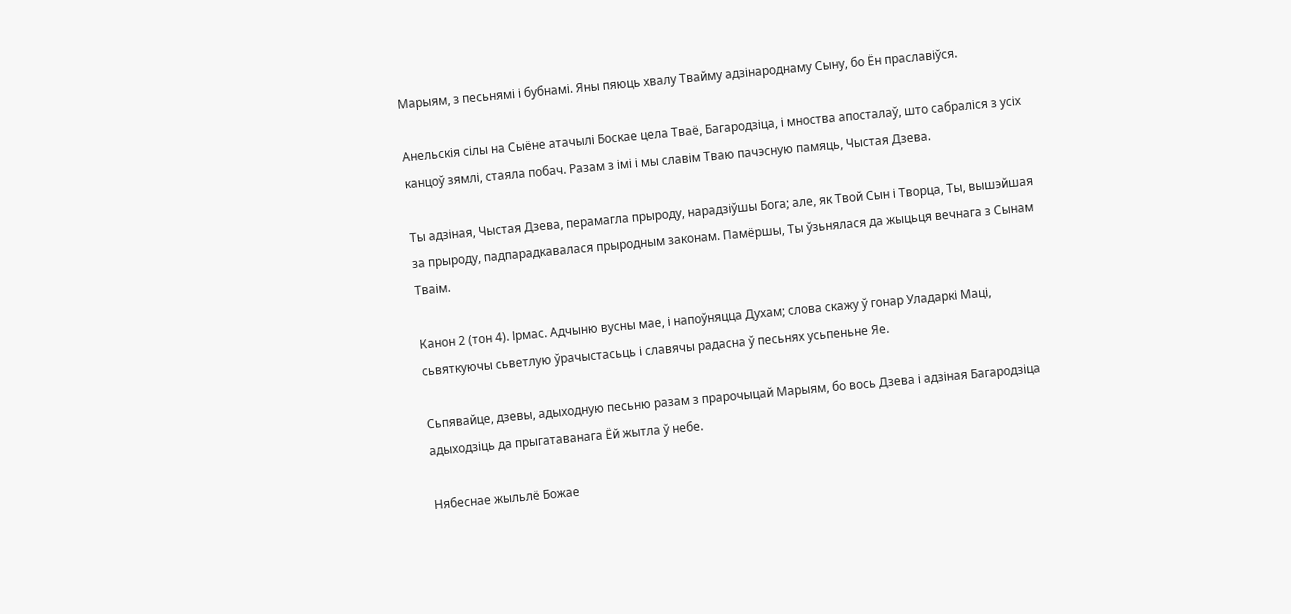Марыям, з песьнямі і бубнамі. Яны пяюць хвалу Твайму адзінароднаму Сыну, бо Ён праславіўся.

Анельскія сілы на Сыёне атачылі Боскае цела Тваё, Багародзіца, і мноства апосталаў, што сабраліся з усіх канцоў зямлі, стаяла побач. Разам з імі і мы славім Тваю пачэсную памяць, Чыстая Дзева.

Ты адзіная, Чыстая Дзева, перамагла прыроду, нарадзіўшы Бога; але, як Твой Сын і Творца, Ты, вышэйшая за прыроду, падпарадкавалася прыродным законам. Памёршы, Ты ўзьнялася да жыцьця вечнага з Сынам Тваім.

Канон 2 (тон 4). Ірмас. Адчыню вусны мае, і напоўняцца Духам; слова скажу ў гонар Уладаркі Маці, сьвяткуючы сьветлую ўрачыстасьць і славячы радасна ў песьнях усьпеньне Яе.

Сьпявайце, дзевы, адыходную песьню разам з прарочыцай Марыям, бо вось Дзева і адзіная Багародзіца адыходзіць да прыгатаванага Ёй жытла ў небе.

Нябеснае жыльлё Божае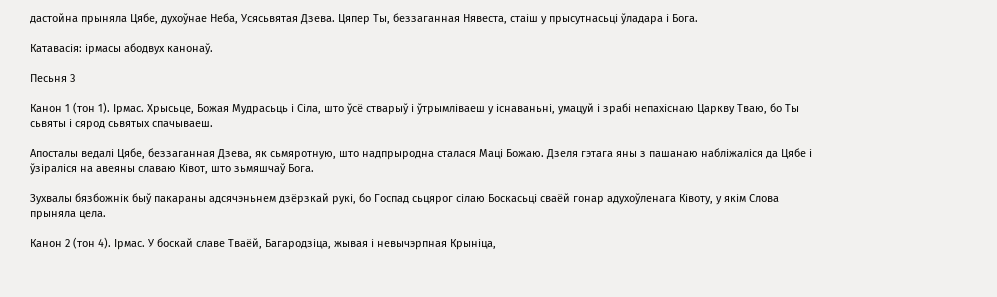дастойна прыняла Цябе, духоўнае Неба, Усясьвятая Дзева. Цяпер Ты, беззаганная Нявеста, стаіш у прысутнасьці ўладара і Бога.

Катавасія: ірмасы абодвух канонаў.

Песьня 3

Канон 1 (тон 1). Ірмас. Хрысьце, Божая Мудрасьць і Сіла, што ўсё стварыў і ўтрымліваеш у існаваньні, умацуй і зрабі непахіснаю Царкву Тваю, бо Ты сьвяты і сярод сьвятых спачываеш.

Апосталы ведалі Цябе, беззаганная Дзева, як сьмяротную, што надпрыродна сталася Маці Божаю. Дзеля гэтага яны з пашанаю набліжаліся да Цябе і ўзіраліся на авеяны славаю Ківот, што зьмяшчаў Бога.

Зухвалы бязбожнік быў пакараны адсячэньнем дзёрзкай рукі, бо Госпад сьцярог сілаю Боскасьці сваёй гонар адухоўленага Ківоту, у якім Слова прыняла цела.

Канон 2 (тон 4). Ірмас. У боскай славе Тваёй, Багародзіца, жывая і невычэрпная Крыніца,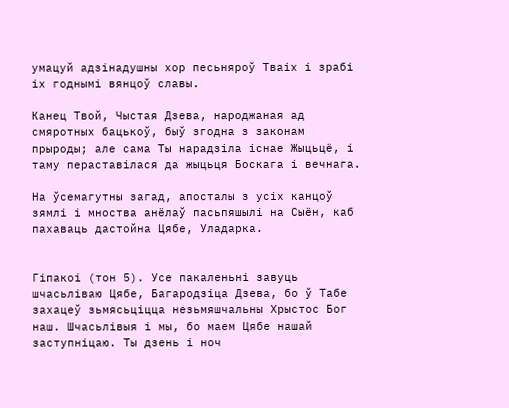умацуй адзінадушны хор песьняроў Тваіх і зрабі іх годнымі вянцоў славы.

Канец Твой, Чыстая Дзева, народжаная ад смяротных бацькоў, быў згодна з законам прыроды; але сама Ты нарадзіла існае Жыцьцё, і таму пераставілася да жыцьця Боскага і вечнага.

На ўсемагутны загад, апосталы з усіх канцоў зямлі і мноства анёлаў пасьпяшылі на Сыён, каб пахаваць дастойна Цябе, Уладарка.


Гіпакоі (тон 5). Усе пакаленьні завуць шчасьліваю Цябе, Багародзіца Дзева, бо ў Табе захацеў зьмясьціцца незьмяшчальны Хрыстос Бог наш. Шчасьлівыя і мы, бо маем Цябе нашай заступніцаю. Ты дзень і ноч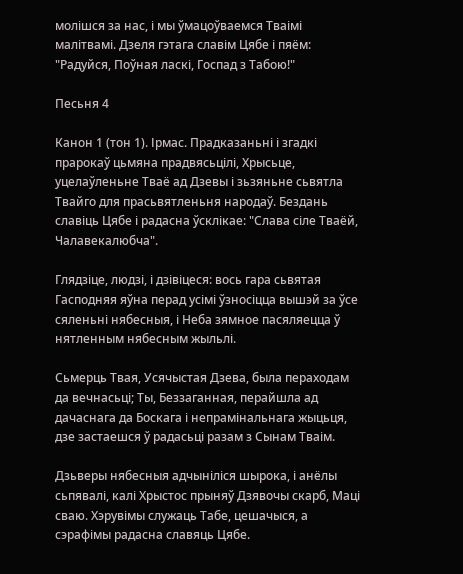молішся за нас, і мы ўмацоўваемся Тваімі малітвамі. Дзеля гэтага славім Цябе і пяём: "Радуйся, Поўная ласкі, Госпад з Табою!"

Песьня 4

Канон 1 (тон 1). Ірмас. Прадказаньні і згадкі прарокаў цьмяна прадвясьцілі, Хрысьце, уцелаўленьне Тваё ад Дзевы і зьзяньне сьвятла Твайго для прасьвятленьня народаў. Бездань славіць Цябе і радасна ўсклікае: "Слава сіле Тваёй, Чалавекалюбча".

Глядзіце, людзі, і дзівіцеся: вось гара сьвятая Гасподняя яўна перад усімі ўзносіцца вышэй за ўсе сяленьні нябесныя, і Неба зямное пасяляецца ў нятленным нябесным жыльлі.

Сьмерць Твая, Усячыстая Дзева, была пераходам да вечнасьці; Ты, Беззаганная, перайшла ад дачаснага да Боскага і непрамінальнага жыцьця, дзе застаешся ў радасьці разам з Сынам Тваім.

Дзьверы нябесныя адчыніліся шырока, і анёлы сьпявалі, калі Хрыстос прыняў Дзявочы скарб, Маці сваю. Хэрувімы служаць Табе, цешачыся, а сэрафімы радасна славяць Цябе.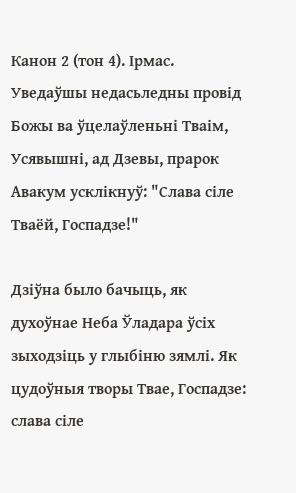Канон 2 (тон 4). Ірмас. Уведаўшы недасьледны провід Божы ва ўцелаўленьні Тваім, Усявышні, ад Дзевы, прарок Авакум усклікнуў: "Слава сіле Тваёй, Госпадзе!"

Дзіўна было бачыць, як духоўнае Неба Ўладара ўсіх зыходзіць у глыбіню зямлі. Як цудоўныя творы Твае, Госпадзе: слава сіле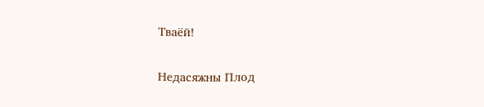Тваёй!

Недасяжны Плод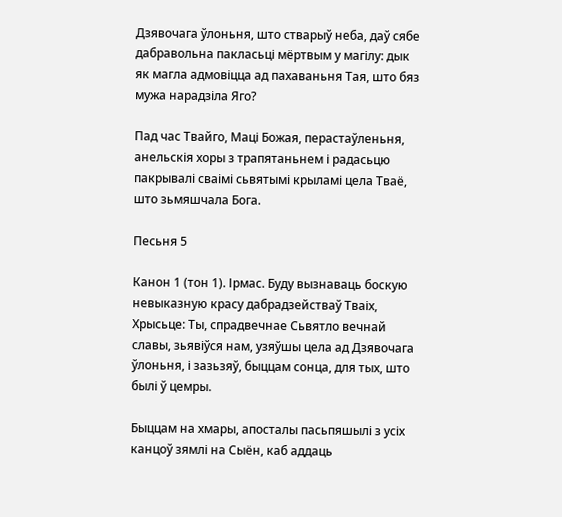Дзявочага ўлоньня, што стварыў неба, даў сябе дабравольна пакласьці мёртвым у магілу: дык як магла адмовіцца ад пахаваньня Тая, што бяз мужа нарадзіла Яго?

Пад час Твайго, Маці Божая, перастаўленьня, анельскія хоры з трапятаньнем і радасьцю пакрывалі сваімі сьвятымі крыламі цела Тваё, што зьмяшчала Бога.

Песьня 5

Канон 1 (тон 1). Ірмас. Буду вызнаваць боскую невыказную красу дабрадзействаў Тваіх, Хрысьце: Ты, спрадвечнае Сьвятло вечнай славы, зьявіўся нам, узяўшы цела ад Дзявочага ўлоньня, і зазьзяў, быццам сонца, для тых, што былі ў цемры.

Быццам на хмары, апосталы пасьпяшылі з усіх канцоў зямлі на Сыён, каб аддаць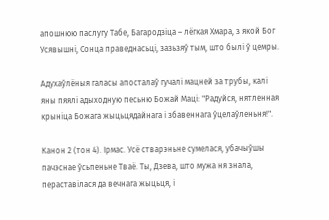апошнюю паслугу Табе, Багародзіца – лёгкая Хмара, з якой Бог Усявышні, Сонца праведнасьці, зазьзяў тым, што былі ў цемры.

Адухаўлёныя галасы апосталаў гучалі мацней за трубы, калі яны пяялі адыходную песьню Божай Маці: "Радуйся, нятленная крыніца Божага жыцьцядайнага і збавеннага ўцелаўленьня!".

Канон 2 (тон 4). Ірмас. Усё стварэньне сумелася, убачыўшы пачэснае ўсьпеньне Тваё. Ты, Дзева, што мужа ня знала, пераставілася да вечнага жыцьця, і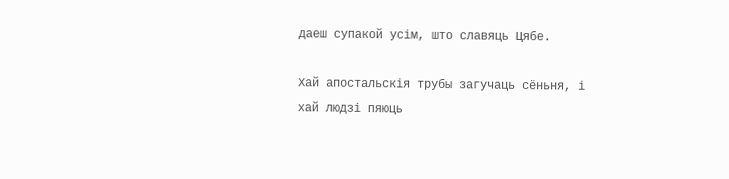даеш супакой усім, што славяць Цябе.

Хай апостальскія трубы загучаць сёньня, і хай людзі пяюць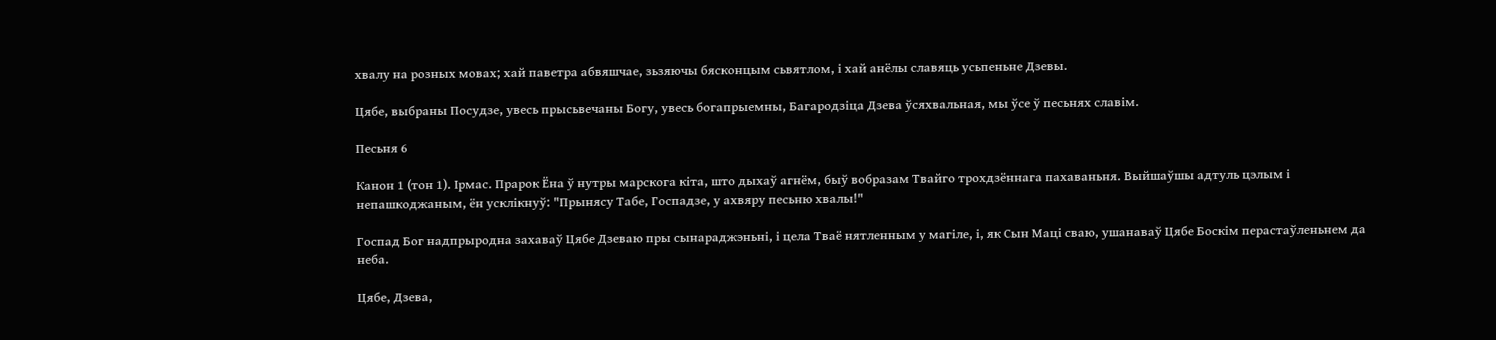хвалу на розных мовах; хай паветра абвяшчае, зьзяючы бясконцым сьвятлом, і хай анёлы славяць усьпеньне Дзевы.

Цябе, выбраны Посудзе, увесь прысьвечаны Богу, увесь богапрыемны, Багародзіца Дзева ўсяхвальная, мы ўсе ў песьнях славім.

Песьня 6

Канон 1 (тон 1). Ірмас. Прарок Ёна ў нутры марскога кіта, што дыхаў агнём, быў вобразам Твайго трохдзённага пахаваньня. Выйшаўшы адтуль цэлым і непашкоджаным, ён усклікнуў: "Прынясу Табе, Госпадзе, у ахвяру песьню хвалы!"

Госпад Бог надпрыродна захаваў Цябе Дзеваю пры сынараджэньні, і цела Тваё нятленным у магіле, і, як Сын Маці сваю, ушанаваў Цябе Боскім перастаўленьнем да неба.

Цябе, Дзева,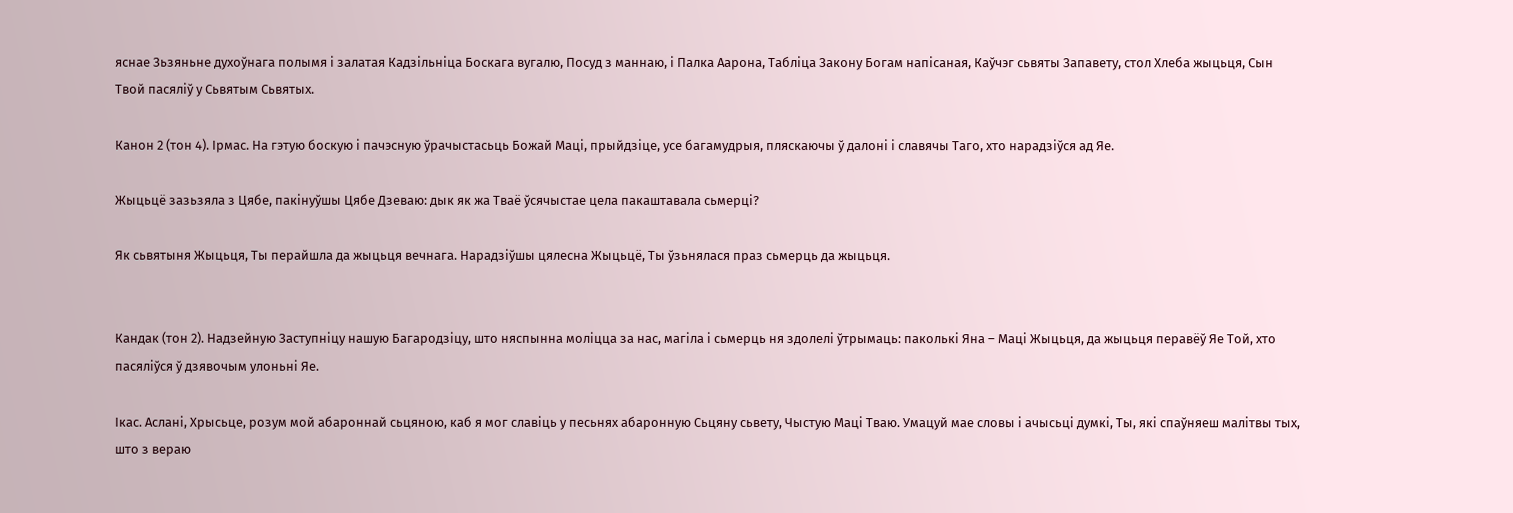яснае Зьзяньне духоўнага полымя і залатая Кадзільніца Боскага вугалю, Посуд з маннаю, і Палка Аарона, Табліца Закону Богам напісаная, Каўчэг сьвяты Запавету, стол Хлеба жыцьця, Сын Твой пасяліў у Сьвятым Сьвятых.

Канон 2 (тон 4). Ірмас. На гэтую боскую і пачэсную ўрачыстасьць Божай Маці, прыйдзіце, усе багамудрыя, пляскаючы ў далоні і славячы Таго, хто нарадзіўся ад Яе.

Жыцьцё зазьзяла з Цябе, пакінуўшы Цябе Дзеваю: дык як жа Тваё ўсячыстае цела пакаштавала сьмерці?

Як сьвятыня Жыцьця, Ты перайшла да жыцьця вечнага. Нарадзіўшы цялесна Жыцьцё, Ты ўзьнялася праз сьмерць да жыцьця.


Кандак (тон 2). Надзейную Заступніцу нашую Багародзіцу, што няспынна моліцца за нас, магіла і сьмерць ня здолелі ўтрымаць: паколькі Яна – Маці Жыцьця, да жыцьця перавёў Яе Той, хто пасяліўся ў дзявочым улоньні Яе.

Ікас. Аслані, Хрысьце, розум мой абароннай сьцяною, каб я мог славіць у песьнях абаронную Сьцяну сьвету, Чыстую Маці Тваю. Умацуй мае словы і ачысьці думкі, Ты, які спаўняеш малітвы тых, што з вераю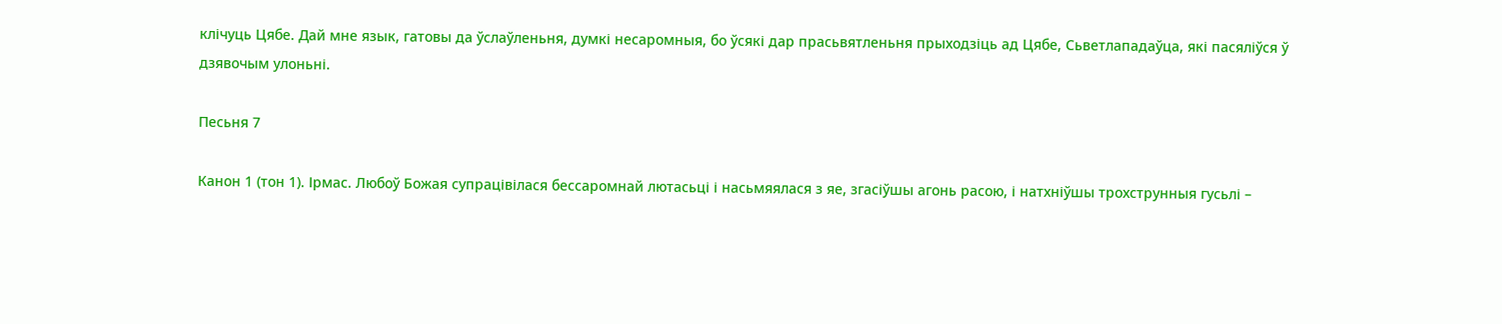клічуць Цябе. Дай мне язык, гатовы да ўслаўленьня, думкі несаромныя, бо ўсякі дар прасьвятленьня прыходзіць ад Цябе, Сьветлападаўца, які пасяліўся ў дзявочым улоньні.

Песьня 7

Канон 1 (тон 1). Ірмас. Любоў Божая супрацівілася бессаромнай лютасьці і насьмяялася з яе, згасіўшы агонь расою, і натхніўшы трохструнныя гусьлі –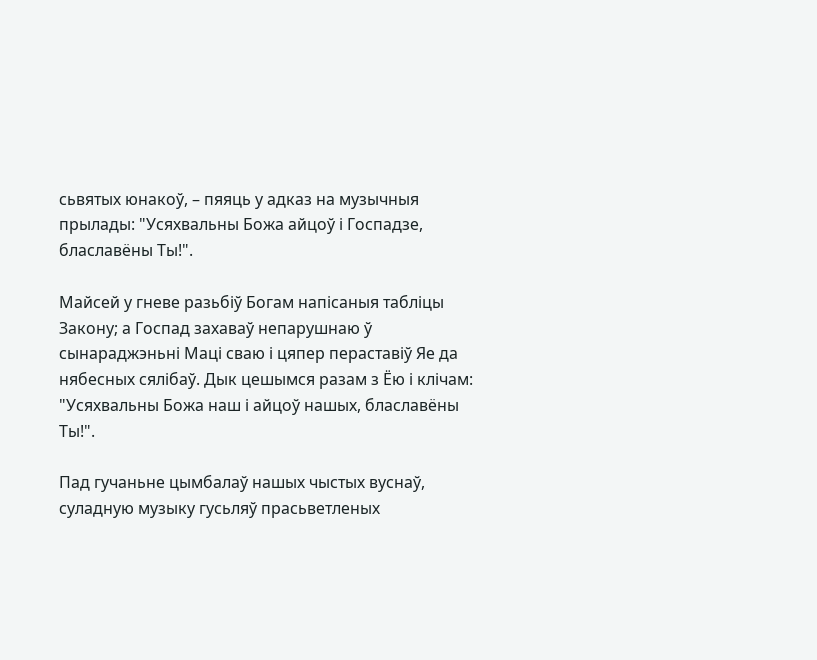сьвятых юнакоў, – пяяць у адказ на музычныя прылады: "Усяхвальны Божа айцоў і Госпадзе, блаславёны Ты!".

Майсей у гневе разьбіў Богам напісаныя табліцы Закону; а Госпад захаваў непарушнаю ў сынараджэньні Маці сваю і цяпер пераставіў Яе да нябесных сялібаў. Дык цешымся разам з Ёю і клічам: "Усяхвальны Божа наш і айцоў нашых, блаславёны Ты!".

Пад гучаньне цымбалаў нашых чыстых вуснаў, суладную музыку гусьляў прасьветленых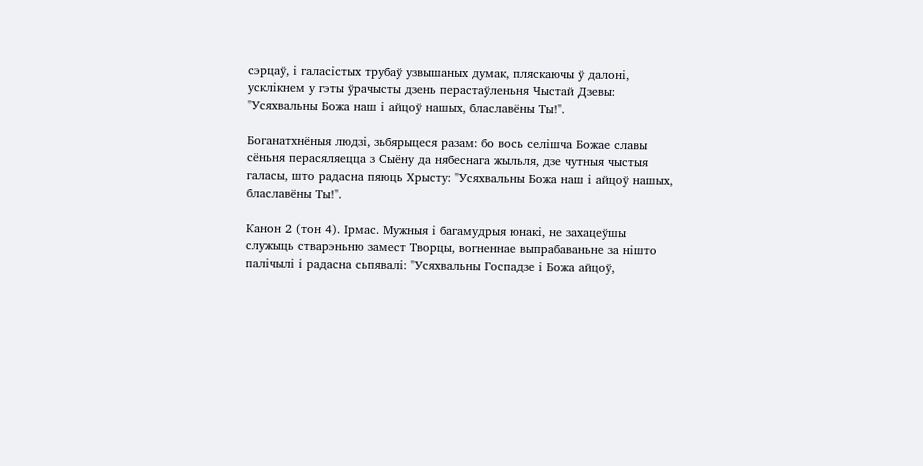сэрцаў, і галасістых трубаў узвышаных думак, пляскаючы ў далоні, усклікнем у гэты ўрачысты дзень перастаўленьня Чыстай Дзевы: "Усяхвальны Божа наш і айцоў нашых, блаславёны Ты!".

Боганатхнёныя людзі, зьбярыцеся разам: бо вось селішча Божае славы сёньня перасяляецца з Сыёну да нябеснага жыльля, дзе чутныя чыстыя галасы, што радасна пяюць Хрысту: "Усяхвальны Божа наш і айцоў нашых, блаславёны Ты!".

Канон 2 (тон 4). Ірмас. Мужныя і багамудрыя юнакі, не захацеўшы служыць стварэньню замест Творцы, вогненнае выпрабаваньне за нішто палічылі і радасна сьпявалі: "Усяхвальны Госпадзе і Божа айцоў,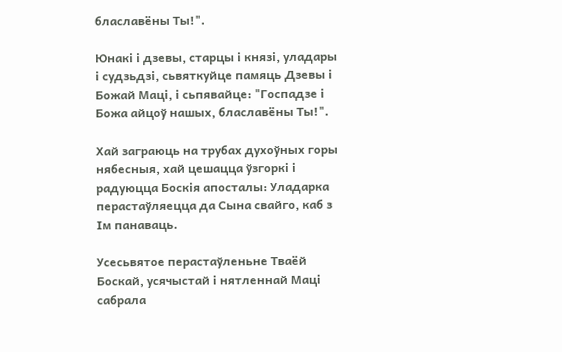блаславёны Ты!".

Юнакі і дзевы, старцы і князі, уладары і судзьдзі, сьвяткуйце памяць Дзевы і Божай Маці, і сьпявайце: "Госпадзе і Божа айцоў нашых, блаславёны Ты!".

Хай заграюць на трубах духоўных горы нябесныя, хай цешацца ўзгоркі і радуюцца Боскія апосталы: Уладарка перастаўляецца да Сына свайго, каб з Ім панаваць.

Усесьвятое перастаўленьне Тваёй Боскай, усячыстай і нятленнай Маці сабрала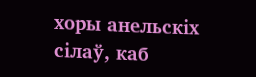хоры анельскіх сілаў, каб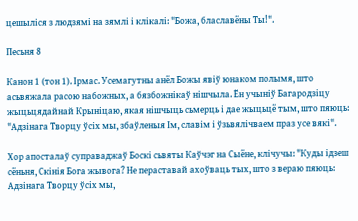цешыліся з людзямі на зямлі і клікалі: "Божа, блаславёны Ты!".

Песьня 8

Канон 1 (тон 1). Ірмас. Усемагутны анёл Божы явіў юнаком полымя, што асьвяжала расою набожных, а бязбожнікаў нішчыла. Ён учыніў Багародзіцу жыцьцядайнай Крыніцаю, якая нішчыць сьмерць і дае жыцьцё тым, што пяюць: "Адзінага Творцу ўсіх мы, збаўленыя Ім, славім і ўзьвялічваем праз усе вякі".

Хор апосталаў суправаджаў Боскі сьвяты Каўчэг на Сыёне, клічучы: "Куды ідзеш сёньня, Скінія Бога жывога? Не пераставай ахоўваць тых, што з вераю пяюць: Адзінага Творцу ўсіх мы,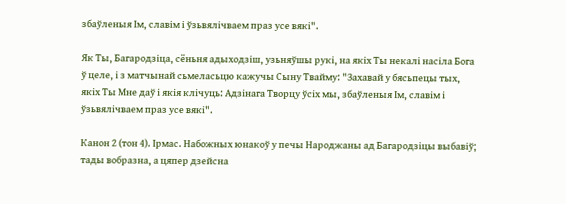збаўленыя Ім, славім і ўзьвялічваем праз усе вякі".

Як Ты, Багародзіца, сёньня адыходзіш, узьняўшы рукі, на якіх Ты некалі насіла Бога ў целе, і з матчынай сьмеласьцю кажучы Сыну Твайму: "Захавай у бясьпецы тых, якіх Ты Мне даў і якія клічуць: Адзінага Творцу ўсіх мы, збаўленыя Ім, славім і ўзьвялічваем праз усе вякі".

Канон 2 (тон 4). Ірмас. Набожных юнакоў у печы Народжаны ад Багародзіцы выбавіў; тады вобразна, а цяпер дзейсна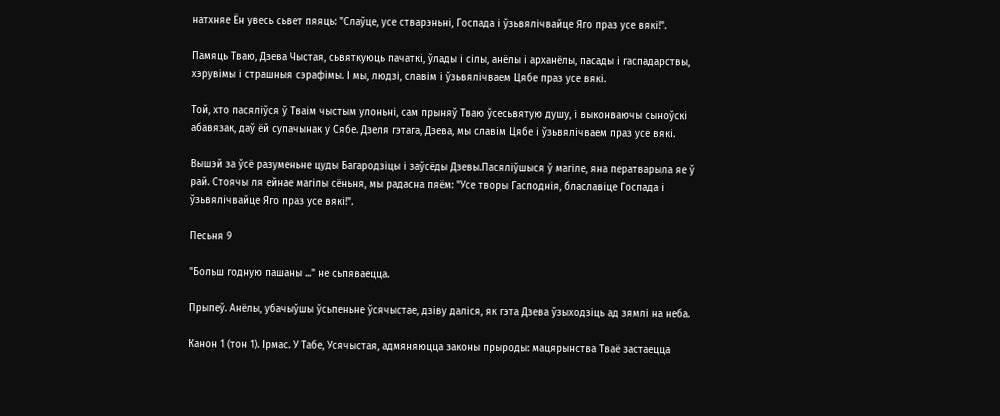натхняе Ён увесь сьвет пяяць: "Слаўце, усе стварэньні, Госпада і ўзьвялічвайце Яго праз усе вякі!".

Памяць Тваю, Дзева Чыстая, сьвяткуюць пачаткі, ўлады і сілы, анёлы і арханёлы, пасады і гаспадарствы, хэрувімы і страшныя сэрафімы. І мы, людзі, славім і ўзьвялічваем Цябе праз усе вякі.

Той, хто пасяліўся ў Тваім чыстым улоньні, сам прыняў Тваю ўсесьвятую душу, і выконваючы сыноўскі абавязак, даў ёй супачынак у Сябе. Дзеля гэтага, Дзева, мы славім Цябе і ўзьвялічваем праз усе вякі.

Вышэй за ўсё разуменьне цуды Багародзіцы і заўсёды Дзевы.Пасяліўшыся ў магіле, яна ператварыла яе ў рай. Стоячы ля ейнае магілы сёньня, мы радасна пяём: "Усе творы Гасподнія, блаславіце Госпада і ўзьвялічвайце Яго праз усе вякі!".

Песьня 9

"Больш годную пашаны ..." не сьпяваецца.

Прыпеў. Анёлы, убачыўшы ўсьпеньне ўсячыстае, дзіву даліся, як гэта Дзева ўзыходзіць ад зямлі на неба.

Канон 1 (тон 1). Ірмас. У Табе, Усячыстая, адмяняюцца законы прыроды: мацярынства Тваё застаецца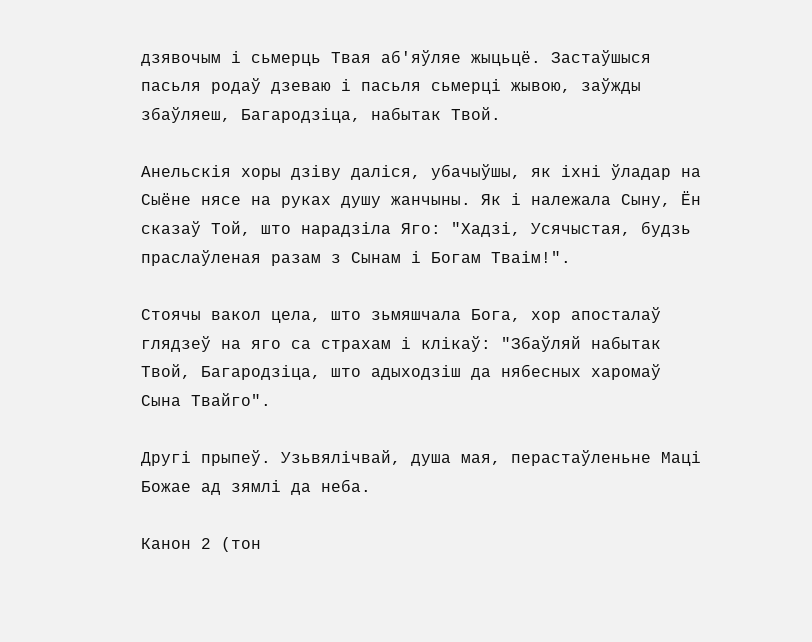дзявочым і сьмерць Твая аб'яўляе жыцьцё. Застаўшыся пасьля родаў дзеваю і пасьля сьмерці жывою, заўжды збаўляеш, Багародзіца, набытак Твой.

Анельскія хоры дзіву даліся, убачыўшы, як іхні ўладар на Сыёне нясе на руках душу жанчыны. Як і належала Сыну, Ён сказаў Той, што нарадзіла Яго: "Хадзі, Усячыстая, будзь праслаўленая разам з Сынам і Богам Тваім!".

Стоячы вакол цела, што зьмяшчала Бога, хор апосталаў глядзеў на яго са страхам і клікаў: "Збаўляй набытак Твой, Багародзіца, што адыходзіш да нябесных харомаў Сына Твайго".

Другі прыпеў. Узьвялічвай, душа мая, перастаўленьне Маці Божае ад зямлі да неба.

Канон 2 (тон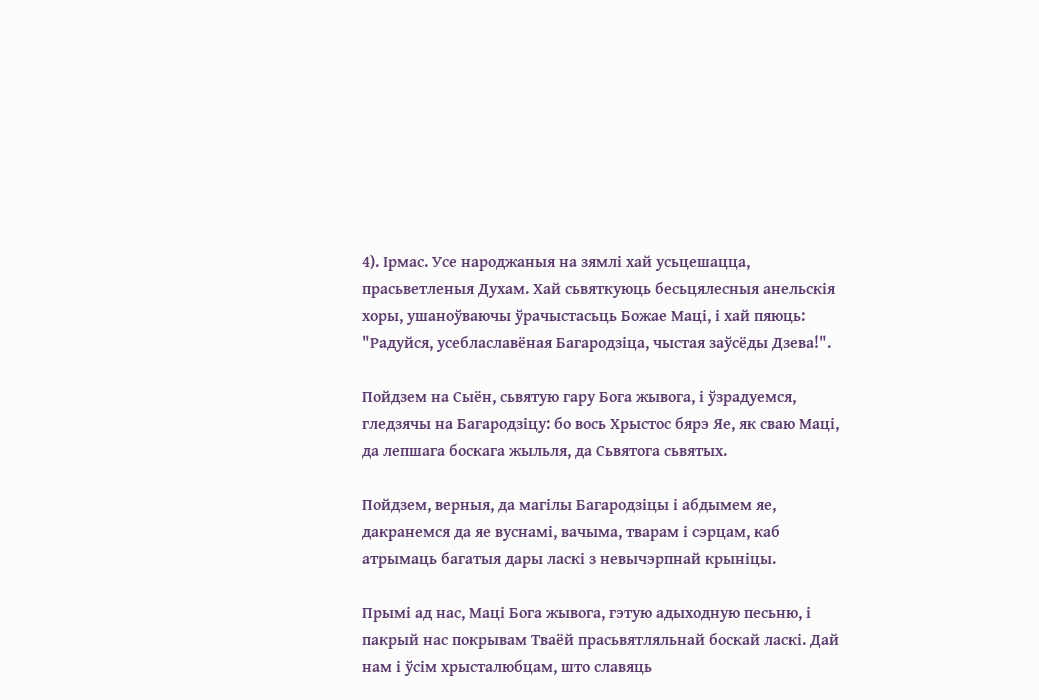4). Ірмас. Усе народжаныя на зямлі хай усьцешацца, прасьветленыя Духам. Хай сьвяткуюць бесьцялесныя анельскія хоры, ушаноўваючы ўрачыстасьць Божае Маці, і хай пяюць: "Радуйся, усеблаславёная Багародзіца, чыстая заўсёды Дзева!".

Пойдзем на Сыён, сьвятую гару Бога жывога, і ўзрадуемся, гледзячы на Багародзіцу: бо вось Хрыстос бярэ Яе, як сваю Маці, да лепшага боскага жыльля, да Сьвятога сьвятых.

Пойдзем, верныя, да магілы Багародзіцы і абдымем яе, дакранемся да яе вуснамі, вачыма, тварам і сэрцам, каб атрымаць багатыя дары ласкі з невычэрпнай крыніцы.

Прымі ад нас, Маці Бога жывога, гэтую адыходную песьню, і пакрый нас покрывам Тваёй прасьвятляльнай боскай ласкі. Дай нам і ўсім хрысталюбцам, што славяць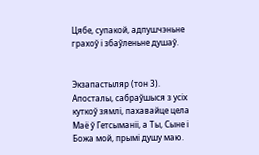Цябе, супакой, адпушчэньне грахоў і збаўленьне душаў.


Экзапастыляр (тон 3). Апосталы, сабраўшыся з усіх куткоў зямлі, пахавайце цела Маё ў Гетсыманіі, а Ты, Сыне і Божа мой, прымі душу маю.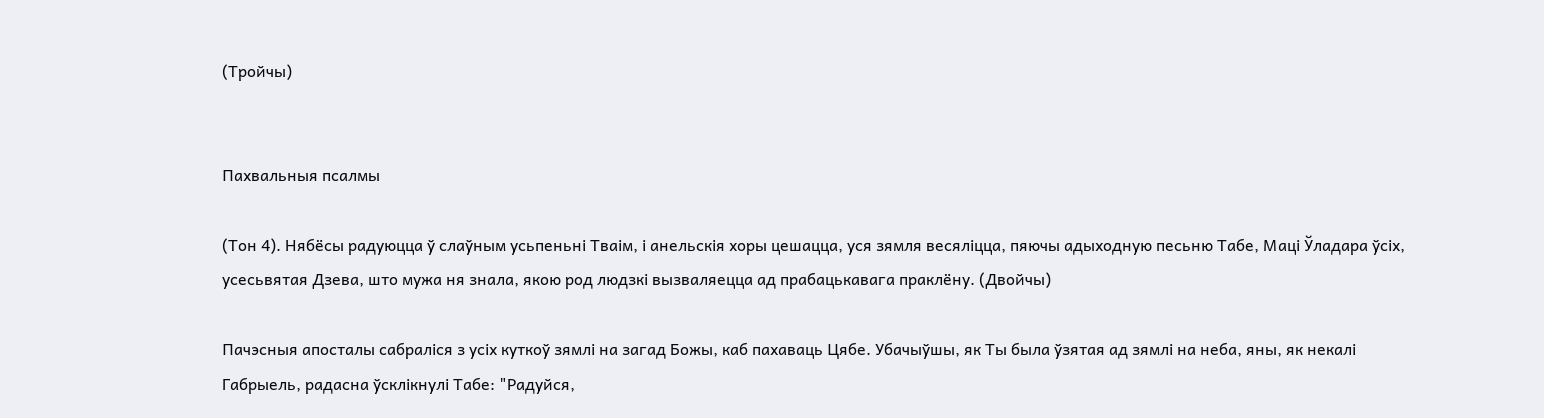(Тройчы)


Пахвальныя псалмы

(Тон 4). Нябёсы радуюцца ў слаўным усьпеньні Тваім, і анельскія хоры цешацца, уся зямля весяліцца, пяючы адыходную песьню Табе, Маці Ўладара ўсіх, усесьвятая Дзева, што мужа ня знала, якою род людзкі вызваляецца ад прабацькавага праклёну. (Двойчы)

Пачэсныя апосталы сабраліся з усіх куткоў зямлі на загад Божы, каб пахаваць Цябе. Убачыўшы, як Ты была ўзятая ад зямлі на неба, яны, як некалі Габрыель, радасна ўсклікнулі Табе: "Радуйся,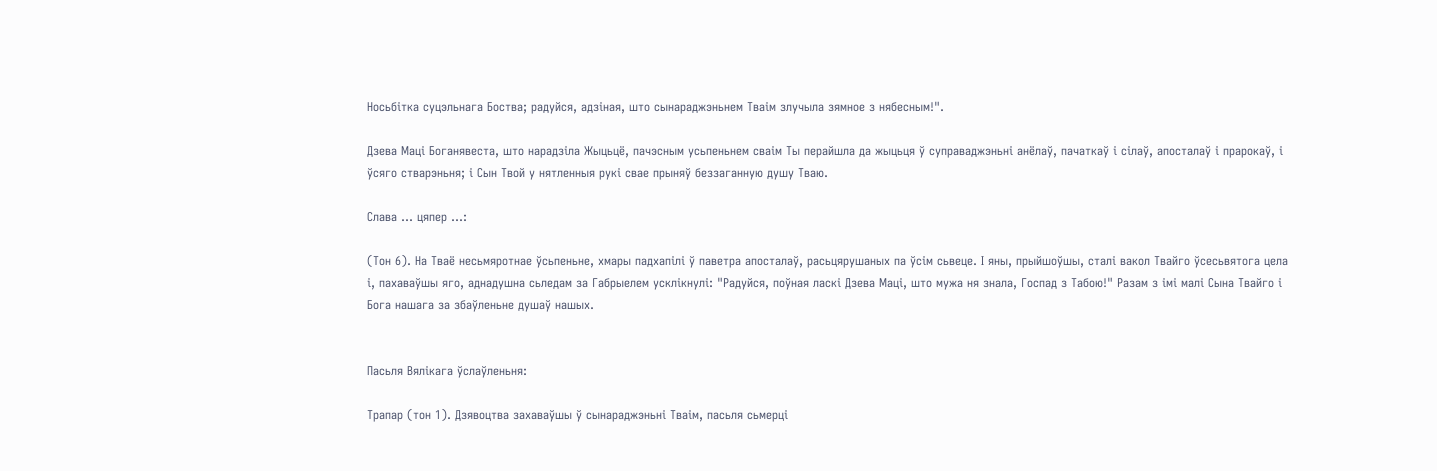Носьбітка суцэльнага Боства; радуйся, адзіная, што сынараджэньнем Тваім злучыла зямное з нябесным!".

Дзева Маці Боганявеста, што нарадзіла Жыцьцё, пачэсным усьпеньнем сваім Ты перайшла да жыцьця ў суправаджэньні анёлаў, пачаткаў і сілаў, апосталаў і прарокаў, і ўсяго стварэньня; і Сын Твой у нятленныя рукі свае прыняў беззаганную душу Тваю.

Слава ... цяпер ...:

(Тон 6). На Тваё несьмяротнае ўсьпеньне, хмары падхапілі ў паветра апосталаў, расьцярушаных па ўсім сьвеце. І яны, прыйшоўшы, сталі вакол Твайго ўсесьвятога цела і, пахаваўшы яго, аднадушна сьледам за Габрыелем усклікнулі: "Радуйся, поўная ласкі Дзева Маці, што мужа ня знала, Госпад з Табою!" Разам з імі малі Сына Твайго і Бога нашага за збаўленьне душаў нашых.


Пасьля Вялікага ўслаўленьня:

Трапар (тон 1). Дзявоцтва захаваўшы ў сынараджэньні Тваім, пасьля сьмерці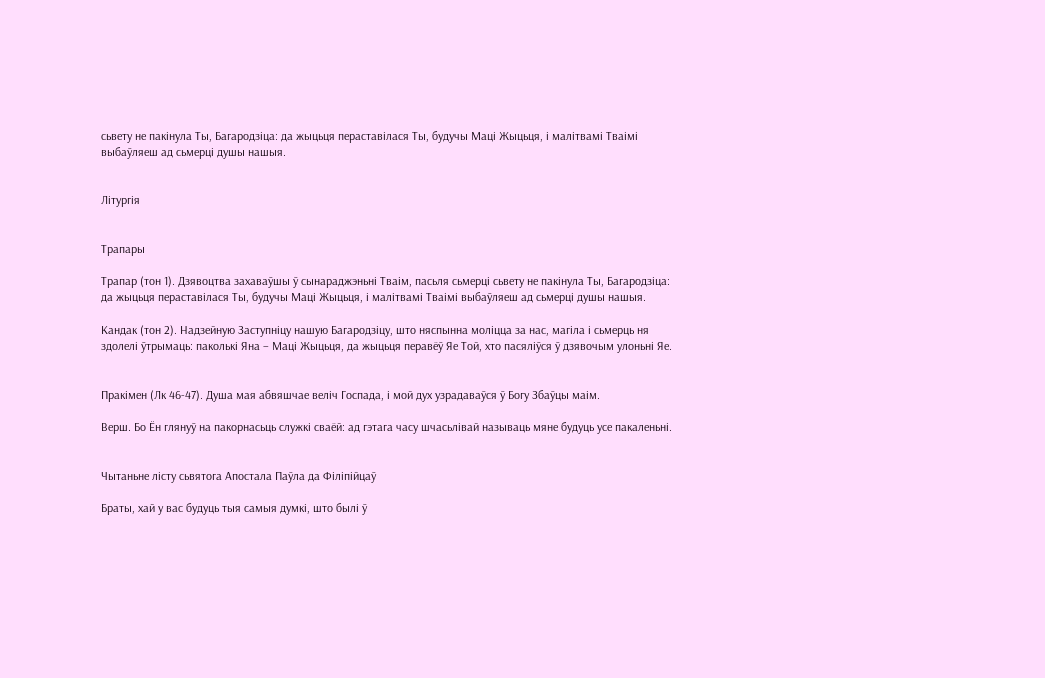сьвету не пакінула Ты, Багародзіца: да жыцьця пераставілася Ты, будучы Маці Жыцьця, і малітвамі Тваімі выбаўляеш ад сьмерці душы нашыя.


Літургія


Трапары

Трапар (тон 1). Дзявоцтва захаваўшы ў сынараджэньні Тваім, пасьля сьмерці сьвету не пакінула Ты, Багародзіца: да жыцьця пераставілася Ты, будучы Маці Жыцьця, і малітвамі Тваімі выбаўляеш ад сьмерці душы нашыя.

Кандак (тон 2). Надзейную Заступніцу нашую Багародзіцу, што няспынна моліцца за нас, магіла і сьмерць ня здолелі ўтрымаць: паколькі Яна – Маці Жыцьця, да жыцьця перавёў Яе Той, хто пасяліўся ў дзявочым улоньні Яе.


Пракімен (Лк 46-47). Душа мая абвяшчае веліч Госпада, і мой дух узрадаваўся ў Богу Збаўцы маім.

Верш. Бо Ён глянуў на пакорнасьць служкі сваёй: ад гэтага часу шчасьлівай называць мяне будуць усе пакаленьні.


Чытаньне лісту сьвятога Апостала Паўла да Філіпійцаў

Браты, хай у вас будуць тыя самыя думкі, што былі ў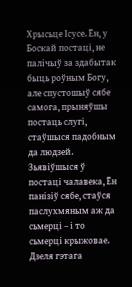Хрысьце Ісусе. Ён, у Боскай постаці, не палічыў за здабытак быць роўным Богу, але спустошыў сябе самога, прыняўшы постаць слугі, стаўшыся падобным да людзей. Зьявіўшыся ў постаці чалавека, Ён панізіў сябе, стаўся паслухмяным аж да сьмерці – і то сьмерці крыжовае. Дзеля гэтага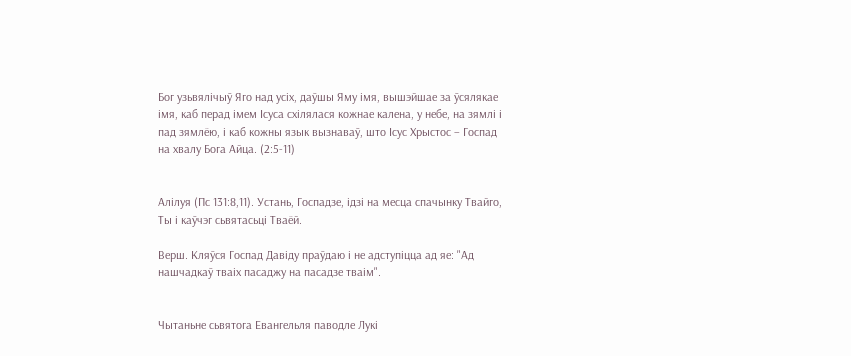Бог узьвялічыў Яго над усіх, даўшы Яму імя, вышэйшае за ўсялякае імя, каб перад імем Ісуса схілялася кожнае калена, у небе, на зямлі і пад зямлёю, і каб кожны язык вызнаваў, што Ісус Хрыстос – Госпад на хвалу Бога Айца. (2:5-11)


Алілуя (Пс 131:8,11). Устань, Госпадзе, ідзі на месца спачынку Твайго, Ты і каўчэг сьвятасьці Тваёй.

Верш. Кляўся Госпад Давіду праўдаю і не адступіцца ад яе: "Ад нашчадкаў тваіх пасаджу на пасадзе тваім".


Чытаньне сьвятога Евангельля паводле Лукі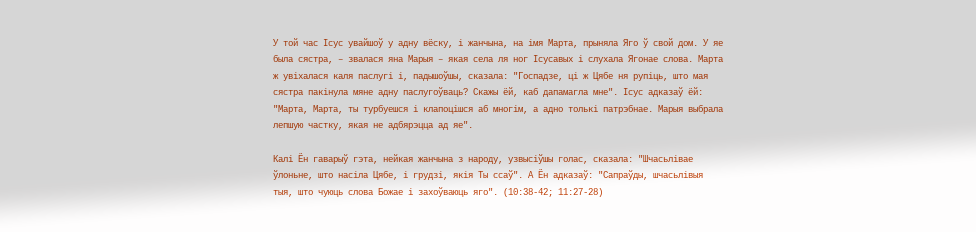У той час Ісус увайшоў у адну вёску, і жанчына, на імя Марта, прыняла Яго ў свой дом. У яе была сястра, – звалася яна Марыя – якая села ля ног Ісусавых і слухала Ягонае слова. Марта ж увіхалася каля паслугі і, падышоўшы, сказала: "Госпадзе, ці ж Цябе ня рупіць, што мая сястра пакінула мяне адну паслугоўваць? Скажы ёй, каб дапамагла мне". Ісус адказаў ёй: "Марта, Марта, ты турбуешся і клапоцішся аб многім, а адно толькі патрэбнае. Марыя выбрала лепшую частку, якая не адбярэцца ад яе".

Калі Ён гаварыў гэта, нейкая жанчына з народу, узвысіўшы голас, сказала: "Шчасьлівае ўлоньне, што насіла Цябе, і грудзі, якія Ты ссаў". А Ён адказаў: "Сапраўды, шчасьлівыя тыя, што чуюць слова Божае і захоўваюць яго". (10:38-42; 11:27-28)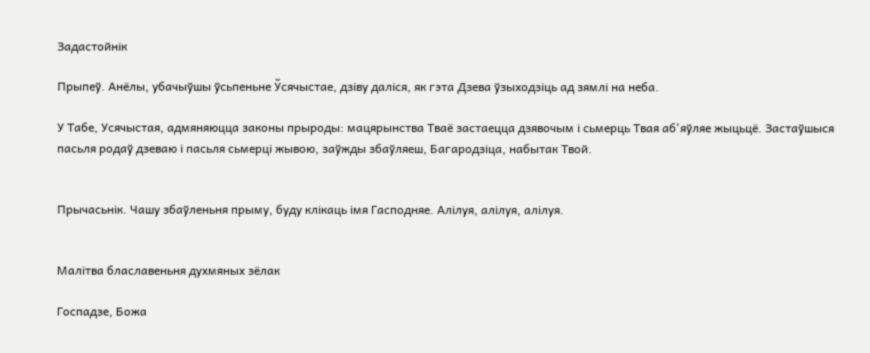Задастойнік

Прыпеў. Анёлы, убачыўшы ўсьпеньне Ўсячыстае, дзіву даліся, як гэта Дзева ўзыходзіць ад зямлі на неба.

У Табе, Усячыстая, адмяняюцца законы прыроды: мацярынства Тваё застаецца дзявочым і сьмерць Твая аб'яўляе жыцьцё. Застаўшыся пасьля родаў дзеваю і пасьля сьмерці жывою, заўжды збаўляеш, Багародзіца, набытак Твой.


Прычасьнік. Чашу збаўленьня прыму, буду клікаць імя Гасподняе. Алілуя, алілуя, алілуя.


Малітва блаславеньня духмяных зёлак

Госпадзе, Божа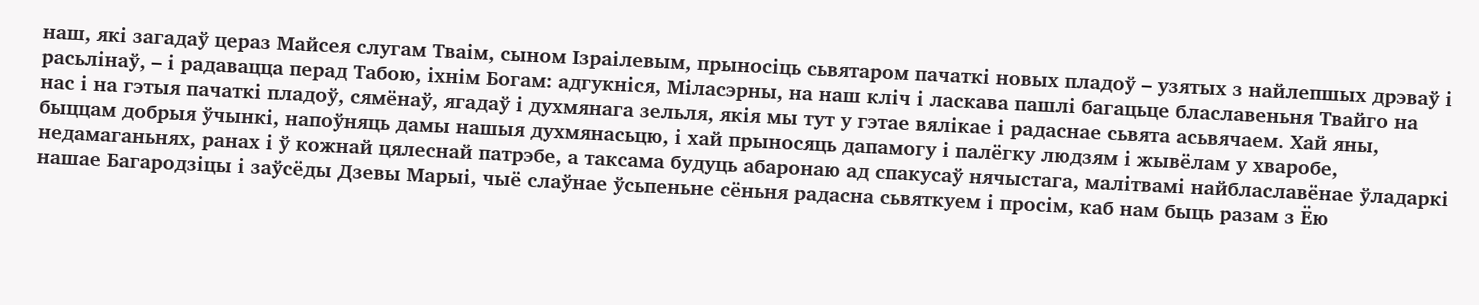наш, які загадаў цераз Майсея слугам Тваім, сыном Ізраілевым, прыносіць сьвятаром пачаткі новых пладоў – узятых з найлепшых дрэваў і расьлінаў, – і радавацца перад Табою, іхнім Богам: адгукніся, Міласэрны, на наш кліч і ласкава пашлі багацьце блаславеньня Твайго на нас і на гэтыя пачаткі пладоў, сямёнаў, ягадаў і духмянага зельля, якія мы тут у гэтае вялікае і радаснае сьвята асьвячаем. Хай яны, быццам добрыя ўчынкі, напоўняць дамы нашыя духмянасьцю, і хай прыносяць дапамогу і палёгку людзям і жывёлам у хваробе, недамаганьнях, ранах і ў кожнай цялеснай патрэбе, а таксама будуць абаронаю ад спакусаў нячыстага, малітвамі найблаславёнае ўладаркі нашае Багародзіцы і заўсёды Дзевы Марыі, чыё слаўнае ўсьпеньне сёньня радасна сьвяткуем і просім, каб нам быць разам з Ёю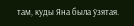там, куды Яна была ўзятая.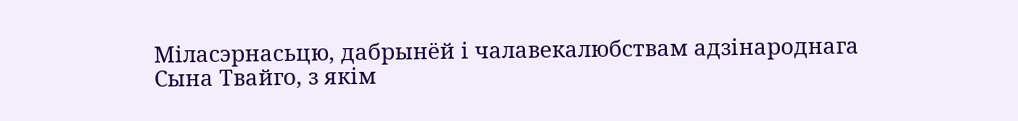Міласэрнасьцю, дабрынёй і чалавекалюбствам адзінароднага Сына Твайго, з якім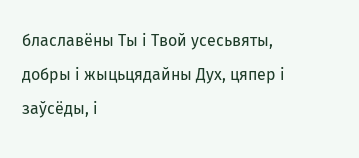блаславёны Ты і Твой усесьвяты, добры і жыцьцядайны Дух, цяпер і заўсёды, і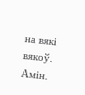на вякі вякоў. Амін.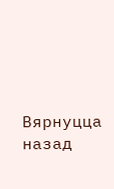Вярнуцца назад